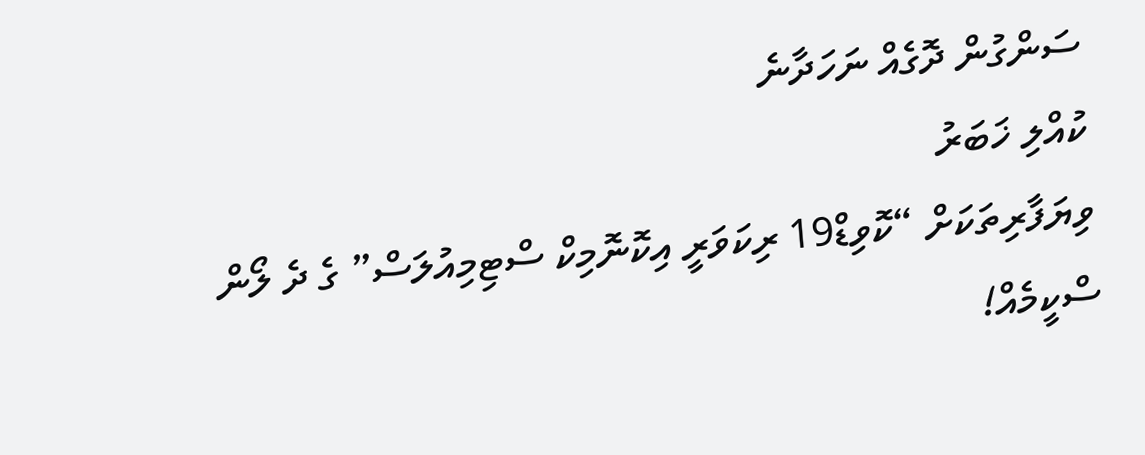ސަންގުން ދޮގެއް ނަހަދާނެ
ކުއްލި ޚަބަރު
ވިޔަފާރިތަކަށް “ކޮވިޑް19 ރިކަވަރީ އިކޮނޮމިކް ސްޓިމިއުލަސް” ގެ ދެ ލޯން ސްކީމެއް!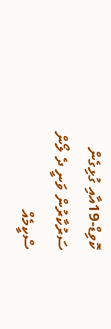ކޮވިޑް-19އާއި ގުޅިގެން ސަރުކާރުން ވަނީ ދެ ލޯން ސްކީމެއް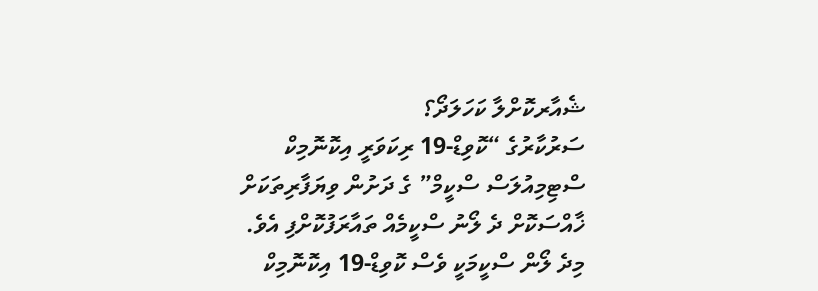ޝެއާރކޮށްލާ ކަހަލަދޯ؟
ސަރުކާރުގެ “ކޮވިޑް-19 ރިކަވަރީ އިކޮނޮމިކް ސްޓިމިއުލަސް ސްކީމް” ގެ ދަށުން ވިޔަފާރިތަކަށް ޚާއްސަކޮށް ދެ ލޯނު ސްކީމެއް ތައާރަފުކޮށްފި އެވެ.
މިދެ ލޯން ސްކީމަކީ ވެސް ކޮވިޑް-19 އިކޮނޮމިކް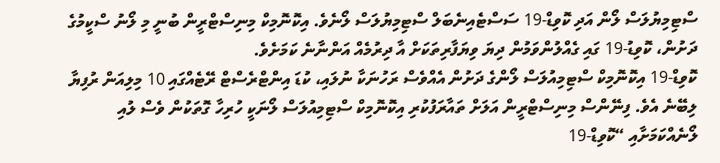ސްޓިމިޔުލަސް ލޯން އަދި ކޮވިޑް-19 ސަސްޓެއިނެބަލް ސްޓިމިޔުލަސް ލޯނެވެ. އިކޮނޮމިކް މިނިސްޓްރީން ބުނީ މި ލޯނު ސްކީމުގެ ދަށުން، ކޮވިޑު-19 ގައި ގެއްލުންވަމުން ދިޔަ ވިޔަފާރިތަކަށް އާ ދިރުމެއް އަންނާނެ ކަމަށެވެ.
ކޮވިޑް-19 އިކޮނޮމިކް ސްޓިމިއުލަސް ލޯންގެ ދަށުން އެއްވެސް ރަހުނަކާ ނުލައި، ކުޑަ އިންޓްރެސްޓް ރޭޓެއްގައި 10 މިލިއަން ރުފިޔާ ލިބޭނެ އެވެ. ފިނޭންސް މިނިސްޓްރީން އަލަށް ތައާރަފުކުރި އިކޮނޮމިކް ސްޓިމިއުލަސް ލޯނަކީ ހުރިހާ ގޮތަކުން ވެސް ލުއި ލޯނެއްކަމަށާއި “ކޮވިޑް-19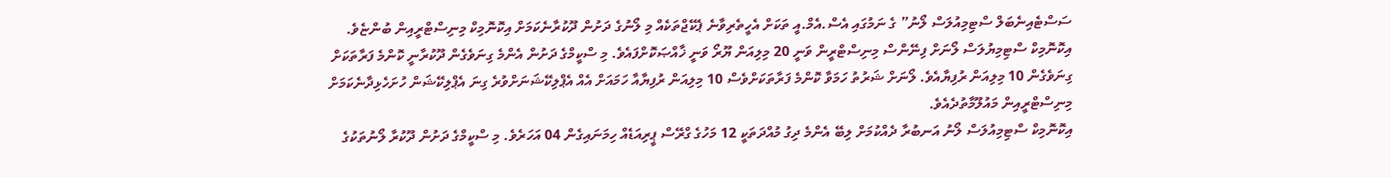ސަސްޓެއިނެބަލް ސްޓިމިއުލަސް ލޯނު” ގެ ނަމުގައި އެސް.އެމް.އީ ތަކަށް އެހީތެރިވާނެ ޕެކޭޖްތަކެއް މި ލޯނުގެ ދަށުން ދޫކުރާނެކަމަށް އިކޮނޮމިކް މިނިސްޓްރީއިން ބުންޏެވެ.
އިކޮނޮމިކް ސްޓިމިޔުލަސް ލޯނަށް ފިނޭންސް މިނިސްޓްރީން ވަނީ 20 މިލިއަން ޔޫރޯ ވަނީ ޚާއްޞަކޮށްފައެވެ. މި ސްކީމްގެ ދަށުން އެންމެ ގިނަވެގެން ދޫކުރާނީ ކޮންމެ ފަރާތަކަށް ގިނަވެގެން 10 މިލިއަން ރުފިޔާއެވެ. ލޯނަށް ޝަރުތު ހަމަވާ ކޮންމެ ފަރާތަކަށްވެސް 10 މިލިއަން ރުފިޔާއާ ހަމައަށް އެއް އެޕްލިކޭޝަނަށްވުރެ ގިނަ އެޕްލިކޭޝަން ހުށަހެޅިދާނެކަމަށް މިނިސްޓްރީއިން މައުލޫމާތުދެއެވެ.
އިކޮނޮމިކް ސްޓިމިއުލަސް ލޯނު އަނބުރާ ދެއްކުމަށް ލިބޭ އެންމެ ދިގު މުއްދަތަކީ 12 މަހުގެ ގްރޭސް ޕީރިއަޑެއް ހިމަނައިގެން 04 އަހަރެވެ. މި ސްކީމްގެ ދަށުން ދޫކުރާ ލޯނުތަކުގެ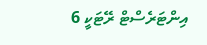އިންޓަރެސްޓް ރޭޓަކީ 6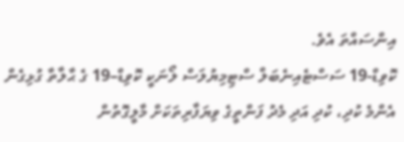އިންސައްތަ އެވެ.
ކޮވިޑް-19 ސަސްޓެއިނެބަލް ސްޓިމިޔުލަސް ލޯނަކީ ކޮވިޑް–19 ގެ ޙާލާތާ ގުޅިގެން އެންމެ ކުދި، ކުދި އަދި މެދު ފަންތީގެ ވިޔަފާރިތަކަށް މާލީގޮތުން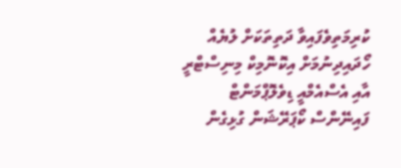ކުރިމަތިވެފައިވާ ދަތިތަކަށް ލުޔެއް ހޯދައިދިނުމަށް އިކޮނޮމިކް މިނިސްޓްރީ އާއި އެސްއެމްއީ ޑިވެލޮޕްމަންޓް ފައިނޭންސް ކޯޕަރޭޝަން ގުޅިގެން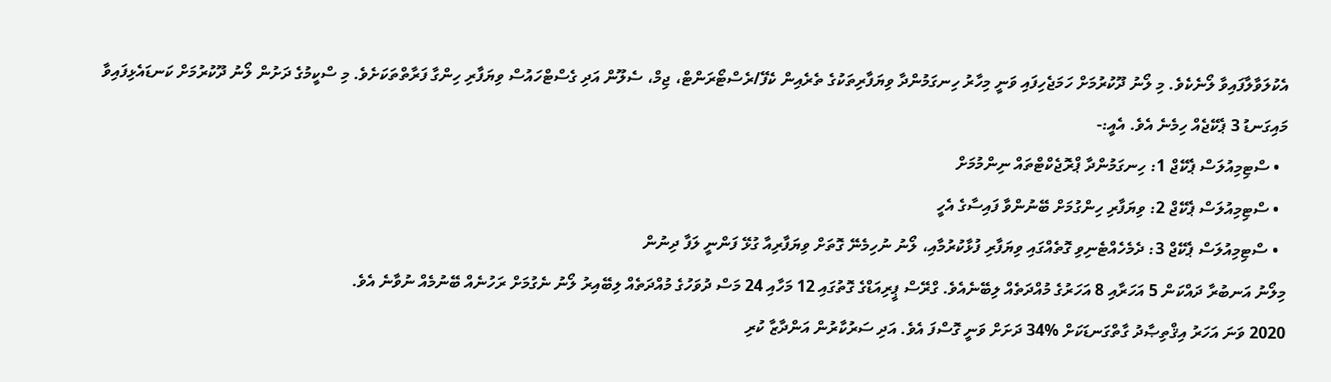އެކުލަވާލާފައިވާ ލޯނެކެވެ. މި ލޯނު ދޫކުރުމަށް ހަމަޖެހިފައި ވަނީ މިހާރު ހިނގަމުންދާ ވިޔަފާރިތަކުގެ ތެރެއިން ކެފޭ/ރެސްޓޯރަންޓް، ޖިމް، ސެލޫން އަދި ގެސްޓްހައުސް ވިޔަފާރި ހިންގާ ފަރާތްތަކަށެވެ. މި ސްކީމުގެ ދަށުން ލޯނު ދޫކުރުމަށް ކަނޑައެޅިފައިވާ މައިގަނޑު 3 ޕެކޭޖެއް ހިމެނެ އެވެ. އެއީ:-
  • ސްޓިމިއުލަސް ޕެކޭޖް 1: ހިނގަމުންދާ ޕްރޮޖެކްޓްތައް ނިންމުމަށް
  • ސްޓިމިއުލަސް ޕެކޭޖް 2: ވިޔަފާރި ހިންގުމަށް ބޭނުންވާ ފައިސާގެ އެހީ
  • ސްޓިމިއުލަސް ޕެކޭޖް 3: ދެމެހެއްޓެނިވި ގޮތެއްގައި ވިޔަފާރި ފުޅާކުރުމާއި، ލޯނު ނުހިމެނޭ ގޮތަށް ވިޔަފާރިއާ ގުޅޭ ފަންނީ ލަފާ ދިނުން
މިލޯނު އަނބުރާ ދައްކަން 5 އަހަރާއި 8 އަހަރުގެ މުއްދަތެއް ލިބޭނެއެވެ. ގްރޭސް ޕީރިއަޑްގެ ގޮތުގައި 12 މަހާއި 24 މަސް ދުވަހުގެ މުއްދަތެއް ލިބޭއިރު ލޯނު ނެގުމަށް ރަހުނެއް ބޭނުމެއް ނުވާނެ އެވެ.
2020 ވަނަ އަހަރު އިޤްތިޞާދު ގާތްގަނޑަކަށް %34 ދަށަށް ވަނީ ގޮސްފަ އެވެ. އަދި ސަރުކާރުން އަންދާޒާ ކުރި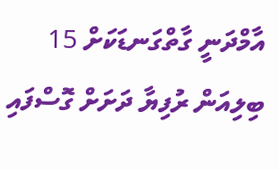އާމްދަނީ ގާތްގަނޑަކަށް 15 ބިލިއަން ރުފިޔާ ދަށަށް ގޮސްފައި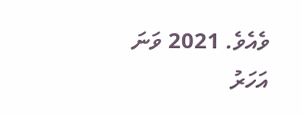ވެއެވެ. 2021 ވަނަ އަހަރު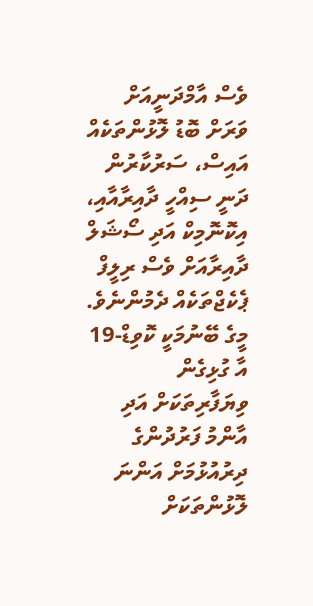ވެސް އާމްދަނީއަށް ވަރަށް ބޮޑު ލޮޅުންތަކެއް އައިސް، ސަރުކާރުން ދަނީ ސިއްހީ ދާއިރާއާއި، އިކޮނޮމިކް އަދި ސޯޝަލް ދާއިރާއަށް ވެސް ރިލީފް ޕެކެޖްތަކެއް ދެމުންނެވެ.
މީގެ ބޭނުމަކީ ކޮވިޑް-19 އާ ގުޅިގެން ވިޔަފާރިތަކަށް އަދި އާންމު ފަރުދުންގެ ދިރުއުޅުމަށް އަންނަ ލޮޅުންތަކަށް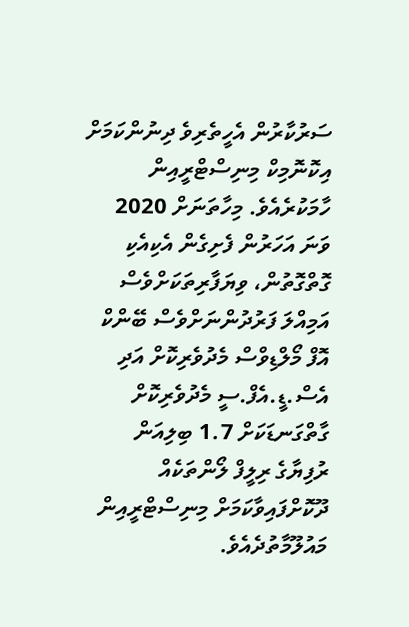ސަރުކާރުން އެހީތެރިވެ ދިނުންކަމަށް އިކޮނޮމިކް މިނިސްޓްރީއިން ހާމަކުރެއެވެ. މިހާތަނަށް 2020 ވަނަ އަހަރުން ފެށިގެން އެކިއެކި ގޮތްގޮތުން، ވިޔަފާރިތަކަށްވެސް އަމިއްލަ ފަރުދުންނަށްވެސް ބޭންކް އޮފް މޯލްޑިވްސް މެދުވެރިކޮށް އަދި އެސް.ޑީ.އެފް.ސީ މެދުވެރިކޮށް ގާތްގަނޑަކަށް 1.7 ބިލިއަން ރުފިޔާގެ ރިލީފް ލޯންތަކެއް ދޫކޮށްފައިވާކަމަށް މިނިސްޓްރީއިން މައުލޫމާތުދެއެވެ.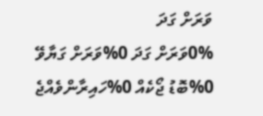ވަރަށް ގަދަ
0%ވަރަށް ގަދަ 0%ވަރަށް ގަޔާވޭ 0%ބޮޑު ޖޯކެއް 0%ހައިރާންވެއްޖެ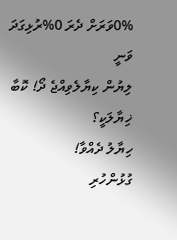0%ވަރަށް ދެރަ 0%ރުޅިގަދަ ވަނީ
ލިޔުން ކިޔާލެވިއްޖެ ދޯ! ކޮބާ ޚިޔާލަކީ؟
ހިޔާލު ދެއްވާ!
ގުޅުންހުރި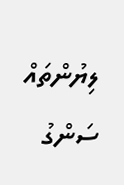ލިޔުންތައް
ސަންގު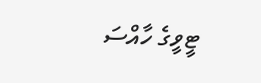ޓީވީގެ ހާއްސަ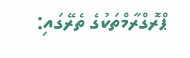ޕްރޮގްރާމްތަކުގެ ތެރޭގައި: